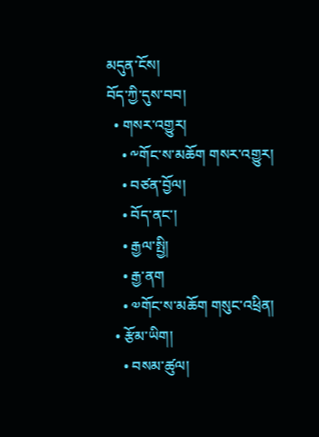མདུན་ངོས།
བོད་ཀྱི་དུས་བབ།
  • གསར་འགྱུར།
    • ༸གོང་ས་མཆོག གསར་འགྱུར།
    • བཙན་བྱོལ།
    • བོད་ནང་།
    • རྒྱལ་སྤྱི།
    • རྒྱ་ནག
    • ༧གོང་ས་མཆོག གསུང་འཕྲིན།
  • རྩོམ་ཡིག།
    • བསམ་ཚུལ།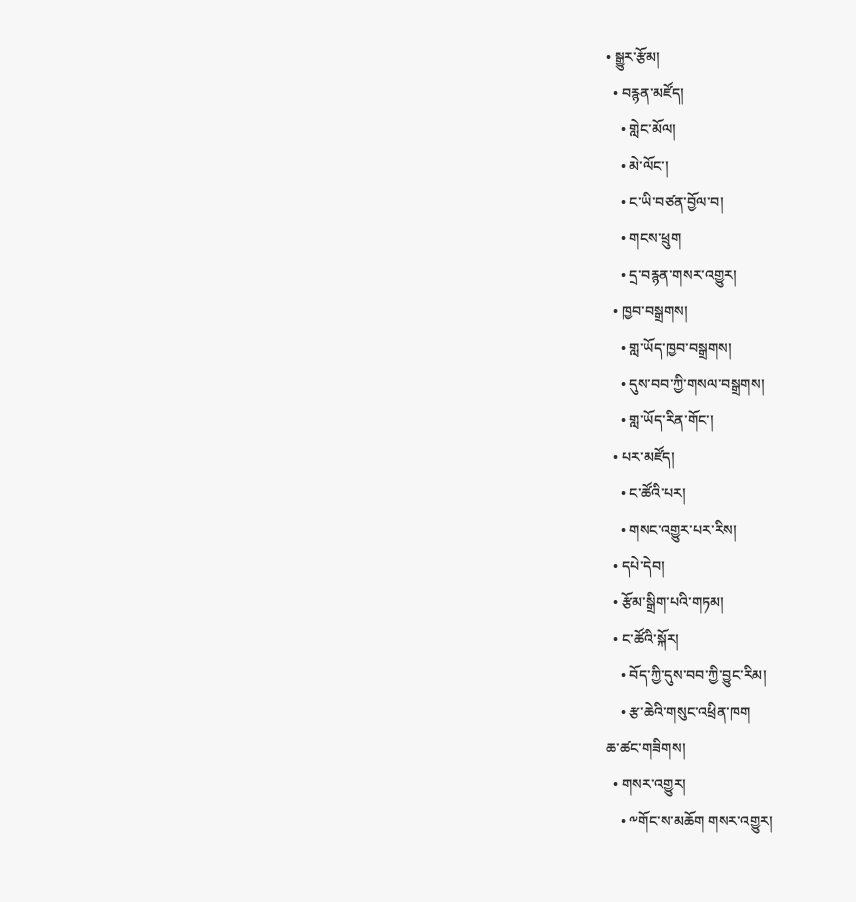• སྒྱུར་རྩོམ།
  • བརྙན་མཛོད།
    • གླེང་མོལ།
    • མེ་ལོང་།
    • ང་ཡི་བཙན་བྱོལ་བ།
    • གངས་ཕྲུག
    • དྲ་བརྙན་གསར་འགྱུར།
  • ཁྱབ་བསྒྲགས།
    • གླ་ཡོད་ཁྱབ་བསྒྲགས།
    • དུས་བབ་ཀྱི་གསལ་བསྒྲགས།
    • གླ་ཡོད་རིན་གོང་།
  • པར་མཛོད།
    • ང་ཚོའི་པར།
    • གསང་འགྱུར་པར་རིས།
  • དཔེ་དེབ།
  • རྩོམ་སྒྲིག་པའི་གཏམ།
  • ང་ཚོའི་སྐོར།
    • བོད་ཀྱི་དུས་བབ་ཀྱི་བྱུང་རིམ།
    • རྩ་ཆེའི་གསུང་འཕྲིན་ཁག
ཆ་ཚང་གཟིགས།
  • གསར་འགྱུར།
    • ༸གོང་ས་མཆོག གསར་འགྱུར།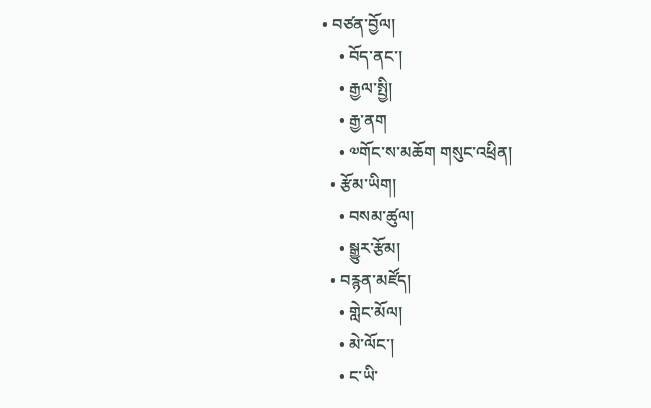• བཙན་བྱོལ།
    • བོད་ནང་།
    • རྒྱལ་སྤྱི།
    • རྒྱ་ནག
    • ༧གོང་ས་མཆོག གསུང་འཕྲིན།
  • རྩོམ་ཡིག།
    • བསམ་ཚུལ།
    • སྒྱུར་རྩོམ།
  • བརྙན་མཛོད།
    • གླེང་མོལ།
    • མེ་ལོང་།
    • ང་ཡི་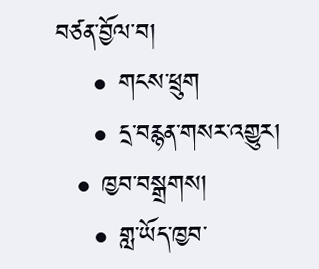བཙན་བྱོལ་བ།
    • གངས་ཕྲུག
    • དྲ་བརྙན་གསར་འགྱུར།
  • ཁྱབ་བསྒྲགས།
    • གླ་ཡོད་ཁྱབ་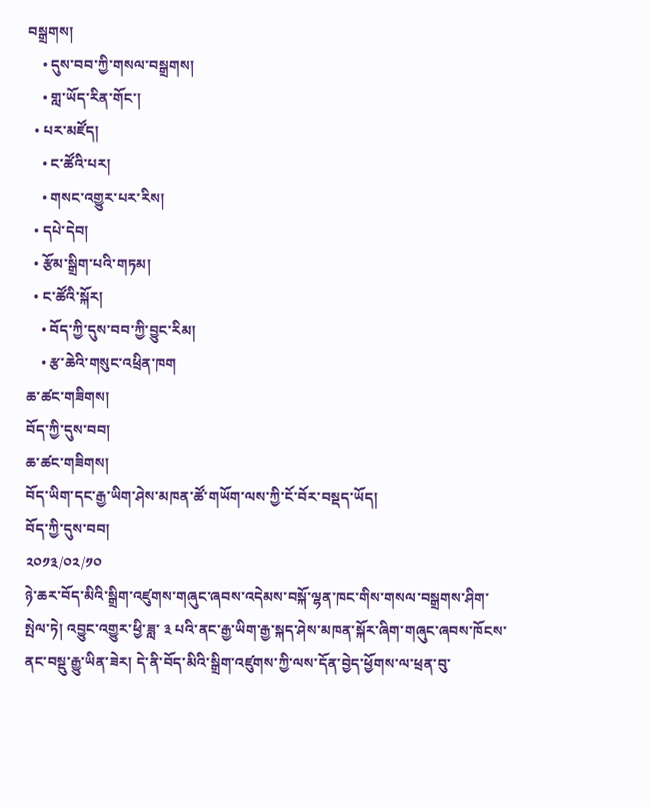བསྒྲགས།
    • དུས་བབ་ཀྱི་གསལ་བསྒྲགས།
    • གླ་ཡོད་རིན་གོང་།
  • པར་མཛོད།
    • ང་ཚོའི་པར།
    • གསང་འགྱུར་པར་རིས།
  • དཔེ་དེབ།
  • རྩོམ་སྒྲིག་པའི་གཏམ།
  • ང་ཚོའི་སྐོར།
    • བོད་ཀྱི་དུས་བབ་ཀྱི་བྱུང་རིམ།
    • རྩ་ཆེའི་གསུང་འཕྲིན་ཁག
ཆ་ཚང་གཟིགས།
བོད་ཀྱི་དུས་བབ།
ཆ་ཚང་གཟིགས།
བོད་ཡིག་དང་རྒྱ་ཡིག་ཤེས་མཁན་ཚོ་གཡོག་ལས་ཀྱི་ངོ་བོར་བསྡད་ཡོད།
བོད་ཀྱི་དུས་བབ།
༢༠༡༣/༠༢/༡༠
ཉེ་ཆར་བོད་མིའི་སྒྲིག་འཛུགས་གཞུང་ཞབས་འདེམས་བསྐོ་ལྷན་ཁང་གིས་གསལ་བསྒྲགས་ཤིག་སྤེལ་ཏེ། འབྱུང་འགྱུར་ཕྱི་ཟླ་ ༣ པའི་ནང་རྒྱ་ཡིག་རྒྱ་སྐད་ཤེས་མཁན་སྐོར་ཞིག་གཞུང་ཞབས་ཁོངས་ནང་བསྡུ་རྒྱུ་ཡིན་ཟེར། དེ་ནི་བོད་མིའི་སྒྲིག་འཛུགས་ཀྱི་ལས་དོན་བྱེད་ཕྱོགས་ལ་ཕྲན་བུ་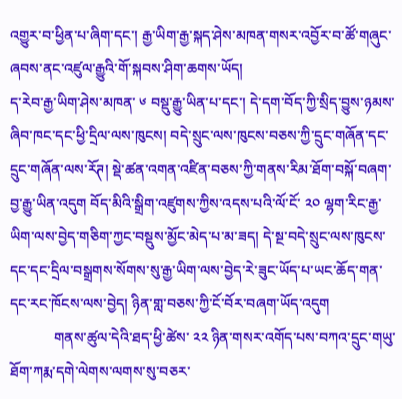འགྱུར་བ་ཕྱིན་པ་ཞིག་དང་། རྒྱ་ཡིག་རྒྱ་སྐད་ཤེས་མཁན་གསར་འབྱོར་བ་ཚོ་གཞུང་ཞབས་ནང་འཛུལ་རྒྱུའི་གོ་སྐབས་ཤིག་ཆགས་ཡོད།
ད་རེབ་རྒྱ་ཡིག་ཤེས་མཁན་ ༦ བསྡུ་རྒྱུ་ཡིན་པ་དང་། དེ་དག་བོད་ཀྱི་སྲིད་བྱུས་ཉམས་ཞིབ་ཁང་དང་ཕྱི་དྲིལ་ལས་ཁུངས། བདེ་སྲུང་ལས་ཁུངས་བཅས་ཀྱི་དྲུང་གཞོན་དང་དྲུང་གཞོན་ལས་རོཊ། སྡེ་ཚན་འགན་འཛིན་བཅས་ཀྱི་གནས་རིམ་ཐོག་བསྐོ་བཞག་བྱ་རྒྱུ་ཡིན་འདུག བོད་མིའི་སྒྲིག་འཛུགས་ཀྱིས་འདས་པའི་ལོ་ངོ་ ༢༠ ལྷག་རིང་རྒྱ་ཡིག་ལས་བྱེད་གཅིག་ཀྱང་བསྡུས་མྱོང་མེད་པ་མ་ཟད། དེ་སྔ་བདེ་སྲུང་ལས་ཁུངས་དང་དང་དྲིལ་བསྒྲགས་སོགས་སུ་རྒྱ་ཡིག་ལས་བྱེད་རེ་ཟུང་ཡོད་པ་ཡང་ཆོད་གན་དང་རང་ཁོངས་ལས་བྱེད། ཉིན་གླ་བཅས་ཀྱི་ངོ་བོར་བཞག་ཡོད་འདུག
            གནས་ཚུལ་དེའི་ཐད་ཕྱི་ཚེས་ ༢༢ ཉིན་གསར་འགོད་པས་བཀའ་དྲུང་གཡུ་ཐོག་ཀརྨ་དགེ་ལེགས་ལགས་སུ་བཅར་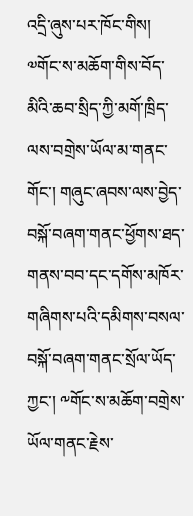འདྲི་ཞུས་པར་ཁོང་གིས། ༧གོང་ས་མཆོག་གིས་བོད་མིའི་ཆབ་སྲིད་ཀྱི་མགོ་ཁྲིད་ལས་བགྲེས་ཡོལ་མ་གནང་གོང་། གཞུང་ཞབས་ལས་བྱེད་བསྐོ་བཞག་གནང་ཕྱོགས་ཐད་གནས་བབ་དང་དགོས་མཁོར་གཞིགས་པའི་དམིགས་བསལ་བསྐོ་བཞག་གནང་སྲོལ་ཡོད་ཀྱང་། ༸གོང་ས་མཆོག་བགྲེས་ཡོལ་གནང་རྗེས་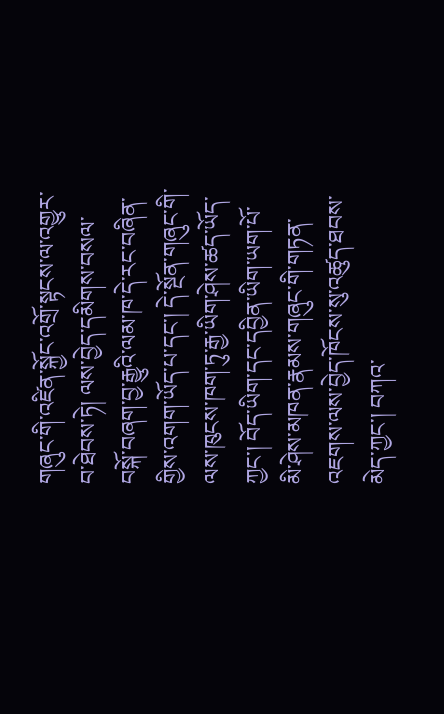གཞུང་གི་འཛིན་སྐྱོང་འགྲོ་སྟངས་ལ་འགྱུར་བ་ཐེབས་ཏེ། ལས་བྱེད་དམིགས་བསལ་བསྐོ་བཞག་བྱ་རྒྱུའི་ལམ་ཁ་དེ་རང་བཞིན་གྱིས་འགག་ཡོད་པ་དང་། དེ་སྔོན་གཞུང་གི་ལས་ཁུངས་ཁག་ཏུ་རྒྱ་ཡིག་ཤེས་ཚད་ཡོད་ཀྱང་། བོད་ཡིག་དང་དབྱིན་ཡིག་ཡག་པོ་མི་ཤེས་མཁན་རྣམས་གཞུང་གི་གཏན་འཇགས་ལས་བྱེད་ཁོངས་སུ་འཚུད་ཐབས་མེད་ཀྱང་། བཀའ་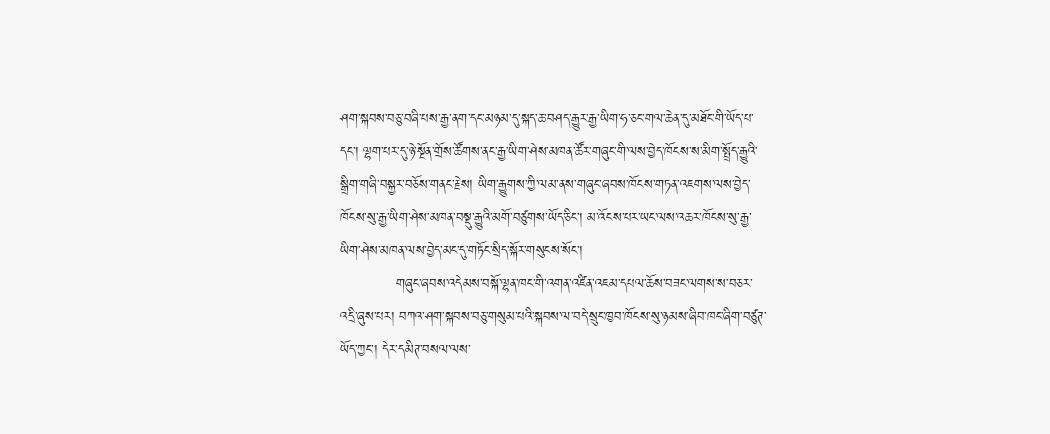ཤག་སྐབས་བཅུ་བཞི་པས་རྒྱ་ནག་དང་མཉམ་དུ་སྐད་ཆ་བཤད་རྒྱུར་རྒྱ་ཡིག་ཧ་ཅང་གལ་ཆེན་དུ་མཐོང་གི་ཡོད་པ་དང་། ལྷག་པར་དུ་ཉེ་སྔོན་གྲོས་ཚོགས་ནང་རྒྱ་ཡིག་ཤེས་མཁན་ཚོར་གཞུང་གི་ལས་བྱེད་ཁོངས་ས་མིག་སྤྲོད་རྒྱུའི་སྒྲིག་གཞི་བསྐྱར་བཅོས་གནང་རྗེས། ཡིག་རྒྱུགས་ཀྱི་ལམ་ནས་གཞུང་ཞབས་ཁོངས་གཏན་འཇགས་ལས་བྱེད་ཁོངས་སུ་རྒྱ་ཡིག་ཤེས་མཁན་བསྡུ་རྒྱུའི་མགོ་བཙུགས་ཡོད་ཅིང་། མ་འོངས་པར་ཡང་ལས་འཆར་ཁོངས་སུ་རྒྱ་ཡིག་ཤེས་མཁན་ལས་བྱེད་མང་དུ་གཏོང་སྲིད་སྐོར་གསུངས་སོང་།
            གཞུང་ཞབས་འདེམས་བསྐོ་ལྷན་ཁང་གི་འགན་འཛིན་འཇམ་དཔལ་ཆོས་བཟང་ལགས་ས་བཅར་འདྲི་ཞུས་པར། བཀའ་ཤག་སྐབས་བཅུ་གསུམ་པའི་སྐབས་ལ་བདེ་སྲུང་ཁྱབ་ཁོངས་སུ་ཉམས་ཞིབ་ཁང་ཞིག་བཙུཊ་ཡོད་ཀྱང་། དེར་དམིཊ་བསལ་ལས་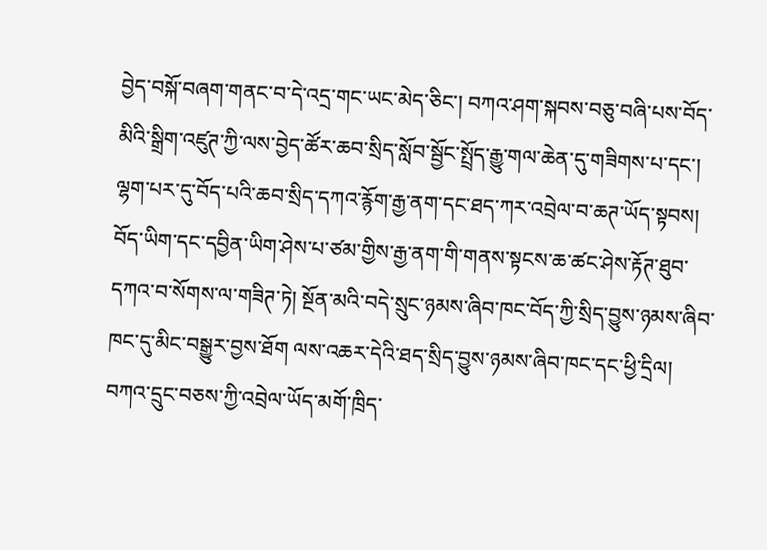བྱེད་བསྐོ་བཞག་གནང་བ་དེ་འདྲ་གང་ཡང་མེད་ཅིང་། བཀའ་ཤག་སྐབས་བཅུ་བཞི་པས་བོད་མིའི་སྒྲིག་འཛུཊ་ཀྱི་ལས་བྱེད་ཚོར་ཆབ་སྲིད་སློབ་སྦྱོང་སྤྲོད་རྒྱུ་གལ་ཆེན་དུ་གཟིགས་པ་དང་། ལྷག་པར་དུ་བོད་པའི་ཆབ་སྲིད་དཀའ་རྙོག་རྒྱ་ནག་དང་ཐད་ཀར་འབྲེལ་བ་ཆཊ་ཡོད་སྟབས། བོད་ཡིག་དང་དབྱིན་ཡིག་ཤེས་པ་ཙམ་གྱིས་རྒྱ་ནག་གི་གནས་སྟངས་ཆ་ཚང་ཤེས་རྟོཊ་ཐུབ་དཀའ་བ་སོགས་ལ་གཟིཊ་ཏེ། སྔོན་མའི་བདེ་སྲུང་ཉམས་ཞིབ་ཁང་བོད་ཀྱི་སྲིད་བྱུས་ཉམས་ཞིབ་ཁང་དུ་མིང་བསྒྱུར་བྱས་ཐོག ལས་འཆར་དེའི་ཐད་སྲིད་བྱུས་ཉམས་ཞིབ་ཁང་དང་ཕྱི་དྲིལ། བཀའ་དྲུང་བཅས་ཀྱི་འབྲེལ་ཡོད་མགོ་ཁྲིད་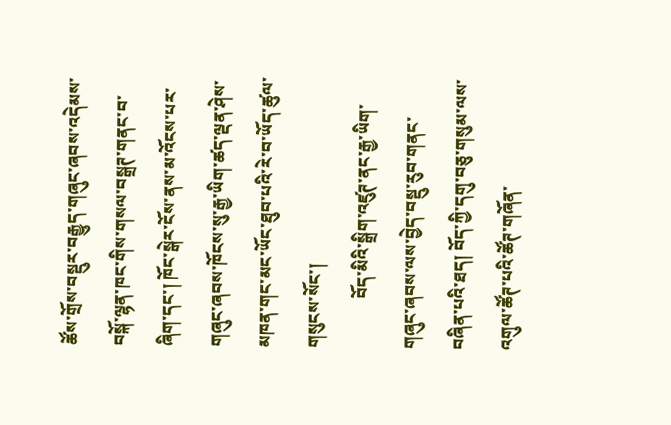ཚོས་གྲོས་བསྡུར་བརྒྱུད་གཞུང་ཞབས་འདེམས་བསྐོ་ལྷན་ཁང་གིས་གསལ་བསྒྲཊ་གནང་བ་ཞིག་དང་། ཁོང་སྒེར་ངོས་ནས་མ་འོངས་པར་གཞུང་ཞབས་ཁོངས་སུ་རྒྱ་ཡིག་ཚད་ལྡན་ཤེས་མཁན་གང་མང་ཡོང་ཐུབ་པའི་རེ་བ་ཡོད་ཚུལ་གསུངས་སོང་།
            བོད་མིའི་སྒྲིག་འཛུཊ་ནང་རྒྱ་ཡིག་གཞུང་ཞབས་ལས་བྱེད་བསྡུ་རུབ་གནང་བཞིན་པའི་ཐད། བོད་ཀྱི་དགུ་བཅུ་གསུམ་ལས་འགུལ་ཚོཊ་པའི་ཚོཊ་གཞོན་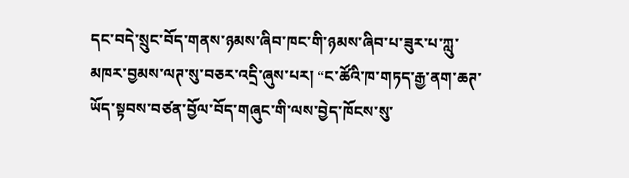དང་བདེ་སྲུང་བོད་གནས་ཉམས་ཞིབ་ཁང་གི་ཉམས་ཞིབ་པ་ཟུར་པ་ཀླུ་མཁར་བྱམས་ལཊ་སུ་བཅར་འདྲི་ཞུས་པར། “ང་ཚོའི་ཁ་གཏད་རྒྱ་ནག་ཆཊ་ཡོད་སྟབས་བཙན་བྱོལ་བོད་གཞུང་གི་ལས་བྱེད་ཁོངས་སུ་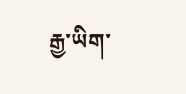རྒྱ་ཡིག་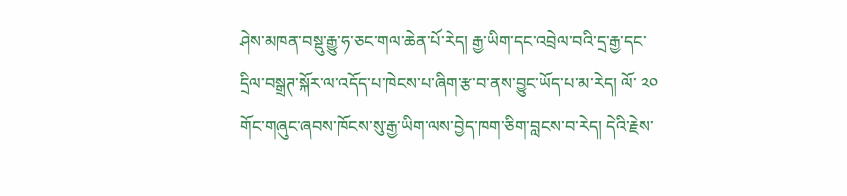ཤེས་མཁན་བསྡུ་རྒྱུ་ཧ་ཅང་གལ་ཆེན་པོ་རེད། རྒྱ་ཡིག་དང་འབྲེལ་བའི་དྲ་རྒྱ་དང་དྲིལ་བསྒྲཊ་སྐོར་ལ་འདོད་པ་ཁེངས་པ་ཞིག་རྩ་བ་ནས་བྱུང་ཡོད་པ་མ་རེད། ལོ་ ༢༠ གོང་གཞུང་ཞབས་ཁོངས་སུ་རྒྱ་ཡིག་ལས་བྱེད་ཁག་ཅིག་བླངས་བ་རེད། དེའི་རྗེས་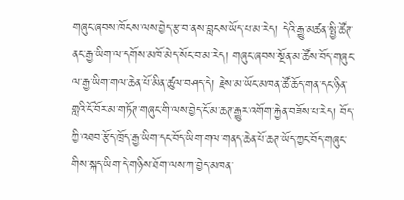གཞུང་ཞབས་ཁོངས་ལས་བྱེད་རྩ་བ་ནས་བླངས་ཡོད་པ་མ་རེད། དེའི་རྒྱུ་མཚན་སྤྱི་ཚོཊ་ནང་རྒྱ་ཡིག་ལ་དགོས་མཁོ་མེད་སོང་བ་མ་རེད། གཞུང་ཞབས་སྔོན་མ་ཚོས་བོད་གཞུང་ལ་རྒྱ་ཡིག་གལ་ཆེན་པོ་མིན་ཚུལ་བཤད་དེ། རྗེས་མ་ཡོང་མཁན་ཚོ་ཆོད་གན་དང་ཉིན་གླའི་ངོ་བོར་མ་གཏོཊ་གཞུང་གི་ལས་བྱེད་ངོ་མ་ཆཊ་རྒྱུར་འགོག་རྐྱེན་བཟོས་པ་རེད། བོད་ཀྱི་འཐབ་རྩོད་ཁྲོད་རྒྱ་ཡིག་དང་བོད་ཡིག་གལ་གནད་ཆེན་པོ་ཆཊ་ཡོད་ཀྱང་བོད་གཞུང་གིས་སྐད་ཡིག་དེ་གཉིས་ཐོག་ལས་ཀ་བྱེད་མཁན་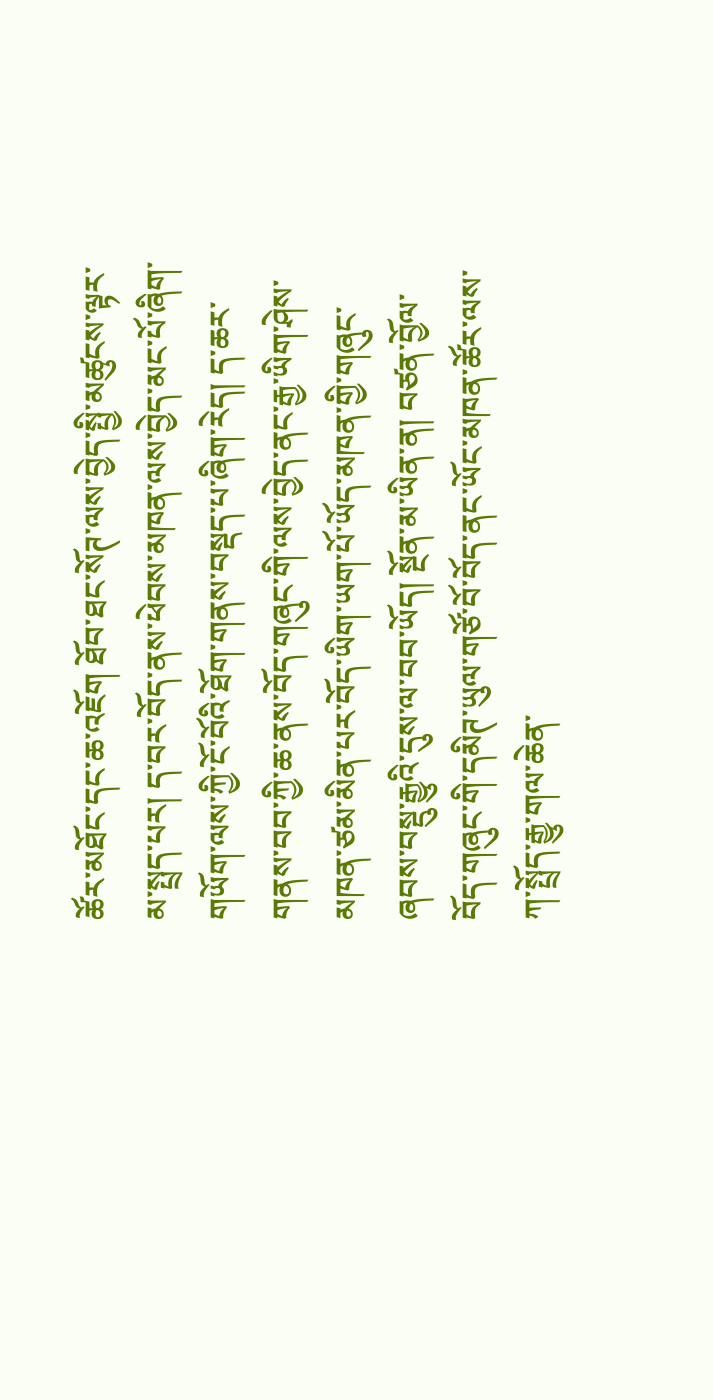ཚོར་མཐོང་དང་ཆ་འཇོག ཐོབ་ཐང་སོཊ་ལས་བྱེད་སྤྱི་མཚུངས་ལྟར་མ་སྤྲད་པར། ད་བར་བོད་ནས་ཕེབས་མཁན་ལས་བྱེད་མང་པོ་ཞིག་གཡོག་ལས་ཀྱི་ངོ་བོའི་ཐོག་གནས་བསྡད་པ་ཞིག་རེད། ད་ཆར་གནས་བབ་ཀྱི་ཆ་ནས་བོད་གཞུང་གི་ལས་བྱེད་ནང་རྒྱ་ཡིག་ཤེས་མཁན་ཙམ་མིན་པར་བོད་ཡིག་ཡག་པོ་ཡོད་མཁན་གྱི་གཞུང་ཞབས་བསྡུ་རྒྱུའི་དུས་ལ་བབ་ཡོད། སྔོན་མ་ཡིན་ན། བཙན་བྱོལ་བོད་གཞུང་གི་དམིཊ་ཡུལ་གཙོ་བོ་བོད་ནང་ཡོང་མཁན་ཚོར་ལས་ཀ་སྤྲོད་རྒྱུ་གལ་ཆེན་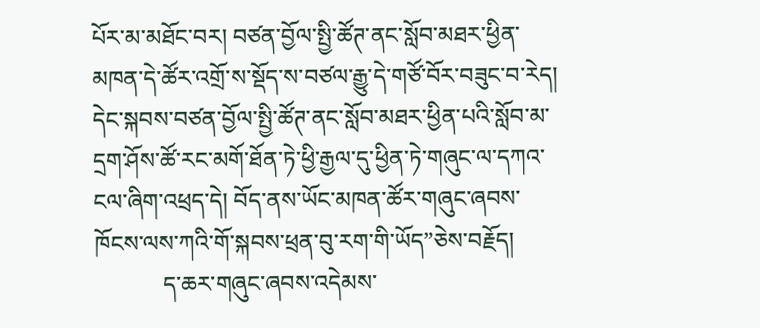པོར་མ་མཐོང་བར། བཙན་བྱོལ་སྤྱི་ཚོཊ་ནང་སློབ་མཐར་ཕྱིན་མཁན་དེ་ཚོར་འགྲོ་ས་སྡོད་ས་བཙལ་རྒྱུ་དེ་གཙོ་བོར་བཟུང་བ་རེད། དེང་སྐབས་བཙན་བྱོལ་སྤྱི་ཚོཊ་ནང་སློབ་མཐར་ཕྱིན་པའི་སློབ་མ་དྲག་ཤོས་ཚོ་རང་མགོ་ཐོན་ཏེ་ཕྱི་རྒྱལ་དུ་ཕྱིན་ཏེ་གཞུང་ལ་དཀའ་ངལ་ཞིག་འཕྲད་དེ། བོད་ནས་ཡོང་མཁན་ཚོར་གཞུང་ཞབས་ཁོངས་ལས་ཀའི་གོ་སྐབས་ཕྲན་བུ་རག་གི་ཡོད”ཅེས་བརྗོད།
            ད་ཆར་གཞུང་ཞབས་འདེམས་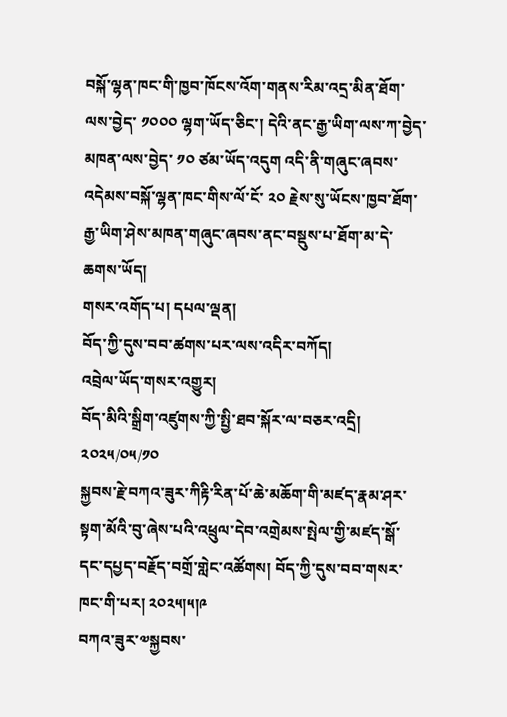བསྐོ་ལྷན་ཁང་གི་ཁྱབ་ཁོངས་འོག་གནས་རིམ་འདྲ་མིན་ཐོག་ལས་བྱེད་ ༡༠༠༠ ལྷག་ཡོད་ཅིང་། དེའི་ནང་རྒྱ་ཡིག་ལས་ཀ་བྱེད་མཁན་ལས་བྱེད་ ༡༠ ཙམ་ཡོད་འདུག འདི་ནི་གཞུང་ཞབས་འདེམས་བསྐོ་ལྷན་ཁང་གིས་ལོ་ངོ་ ༢༠ རྗེས་སུ་ཡོངས་ཁྱབ་ཐོག་རྒྱ་ཡིག་ཤེས་མཁན་གཞུང་ཞབས་ནང་བསྡུས་པ་ཐོག་མ་དེ་ཆགས་ཡོད།
གསར་འགོད་པ། དཔལ་ལྡན།
བོད་ཀྱི་དུས་བབ་ཚགས་པར་ལས་འདིར་བཀོད།
འབྲེལ་ཡོད་གསར་འགྱུར།
བོད་མིའི་སྒྲིག་འཛུགས་ཀྱི་སྤྱི་ཐབ་སྐོར་ལ་བཅར་འདྲི།
༢༠༢༥/༠༥/༡༠
སྐྱབས་རྗེ་བཀའ་ཟུར་ཀིརྟི་རིན་པོ་ཆེ་མཆོག་གི་མཛད་རྣམ་ཤར་སྟག་མོའི་བུ་ཞེས་པའི་འཕྲུལ་དེབ་འགྲེམས་སྤེལ་གྱི་མཛད་སྒོ་དང་དཔྱད་བརྗོད་བགྲོ་གླེང་འཚོགས། བོད་ཀྱི་དུས་བབ་གསར་ཁང་གི་པར། ༢༠༢༥།༥།༩
བཀའ་ཟུར་༧སྐྱབས་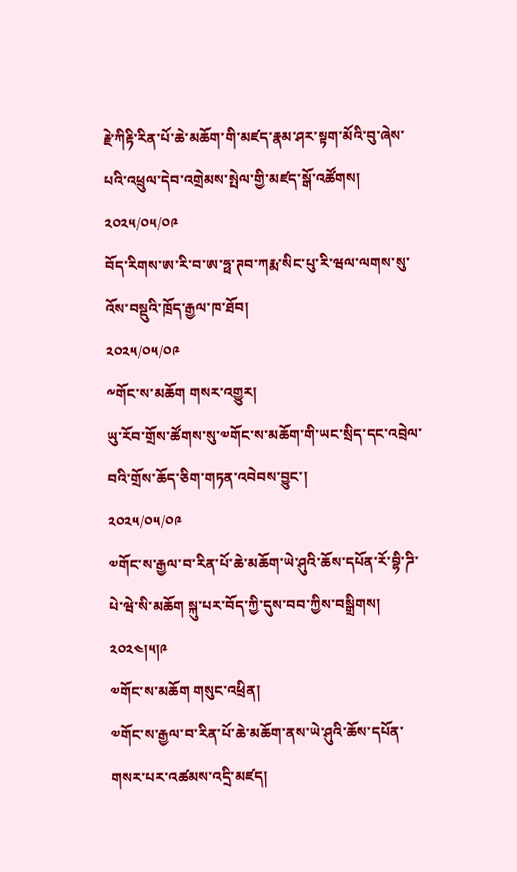རྗེ་ཀིརྟི་རིན་པོ་ཆེ་མཆོག་གི་མཛད་རྣམ་ཤར་སྟག་མོའི་བུ་ཞེས་པའི་འཕྲུལ་དེབ་འགྲེམས་སྤེལ་གྱི་མཛད་སྒོ་འཚོགས།
༢༠༢༥/༠༥/༠༩
བོད་རིགས་ཨ་རི་བ་ཨ་ཧྥ་ཊབ་ཀརྨ་སིང་པུ་རི་ཝལ་ལགས་སུ་འོས་བསྡུའི་ཁྲོད་རྒྱལ་ཁ་ཐོབ།
༢༠༢༥/༠༥/༠༩
༸གོང་ས་མཆོག གསར་འགྱུར།
ཡུ་རོབ་གྲོས་ཚོགས་སུ་༧གོང་ས་མཆོག་གི་ཡང་སྲིད་དང་འབྲེལ་བའི་གྲོས་ཆོད་ཅིག་གཏན་འབེབས་བྱུང་།
༢༠༢༥/༠༥/༠༩
༧གོང་ས་རྒྱལ་བ་རིན་པོ་ཆེ་མཆོག་ཡེ་ཤུའི་ཆོས་དཔོན་རོ་བྷི་ཌི་པེ་ཝེ་སི་མཆོག སྐུ་པར་བོད་ཀྱི་དུས་བབ་ཀྱིས་བསྒྲིགས། ༢༠༢༤།༥།༩
༧གོང་ས་མཆོག གསུང་འཕྲིན།
༧གོང་ས་རྒྱལ་བ་རིན་པོ་ཆེ་མཆོག་ནས་ཡེ་ཤུའི་ཆོས་དཔོན་གསར་པར་འཚམས་འདྲི་མཛད།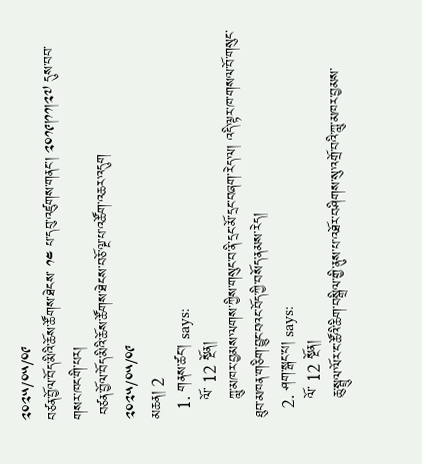༢༠༢༥/༠༥/༠༩
བཙན་བྱོལ་བོད་མིའི་ཆོས་ཚོགས་ཐེངས་ ༡༤ པ་དབུ་འཛུགས་གནང་། ༢༠༡༩།༡༡།༢༧ དུས་བབ་གསར་ཁང་གི་པར།
 བཙན་བྱོལ་བོད་མིའི་ཆོས་ཚོགས་ཐེངས་བཅོ་ལྔ་པ་འཚོག་འཆར་འདུག
༢༠༢༥/༠༥/༠༩
མཆན། 2
  1. གནས་ཚང་། says:
    ལོ་ 12 སྔོན།
    ཀླུ་མཁར་བྱམས་ལགས་ཀྱིས་གསུང་བ་ནི་དྲང་མོ་དྲང་བཞག་རེད་ལ། འདི་ལྟར་ཁ་གསལ་བོ་གསུང་ཐུབ་མཁན་གཅིག་བྱུང་བའང་བོད་ཀྱི་བསོད་ནམས་རེད།
  2. ཤག་སྒང་པ། says:
    ལོ་ 12 སྔོན།
    ཆུ་སྦྲུལ་ལོར་ང་ཚོའི་ཆིག་བསྒྲིལ་གྱི་ནུས་པ་འཐོར་བཤིགས་སུ་འགྲོ་བའི་ཀླུ་མཁར་བྱམས་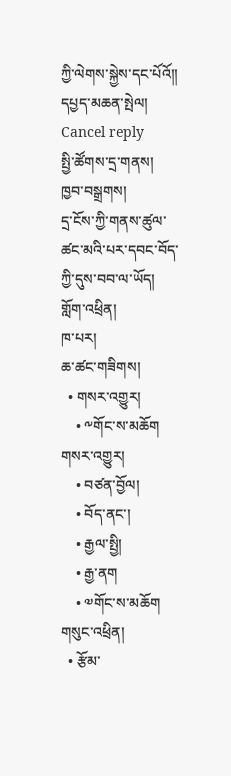ཀྱི་ལེགས་སྐྱེས་དང་པོའོ།།
དཔྱད་མཆན་སྤེལ། Cancel reply
སྤྱི་ཚོགས་དྲ་གནས།
ཁྱབ་བསྒྲགས།
དྲ་ངོས་ཀྱི་གནས་ཚུལ་ཚང་མའི་པར་དབང་བོད་ཀྱི་དུས་བབ་ལ་ཡོད།
གློག་འཕྲིན།
ཁ་པར།
ཆ་ཚང་གཟིགས།
  • གསར་འགྱུར།
    • ༸གོང་ས་མཆོག གསར་འགྱུར།
    • བཙན་བྱོལ།
    • བོད་ནང་།
    • རྒྱལ་སྤྱི།
    • རྒྱ་ནག
    • ༧གོང་ས་མཆོག གསུང་འཕྲིན།
  • རྩོམ་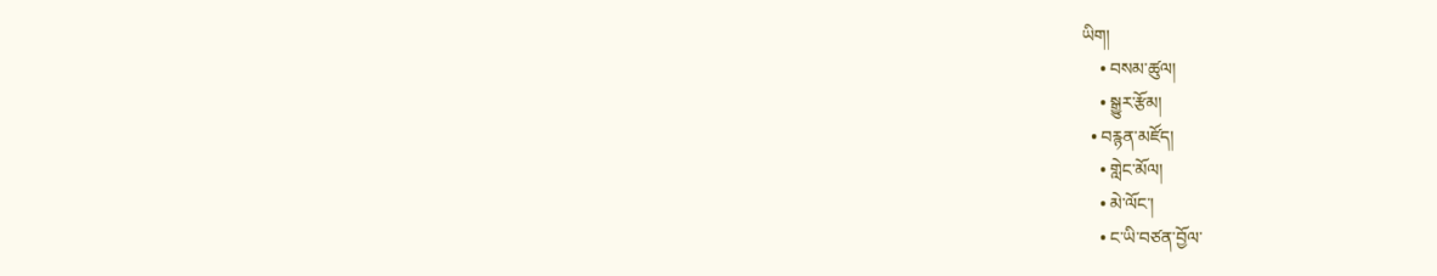ཡིག།
    • བསམ་ཚུལ།
    • སྒྱུར་རྩོམ།
  • བརྙན་མཛོད།
    • གླེང་མོལ།
    • མེ་ལོང་།
    • ང་ཡི་བཙན་བྱོལ་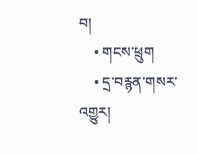བ།
    • གངས་ཕྲུག
    • དྲ་བརྙན་གསར་འགྱུར།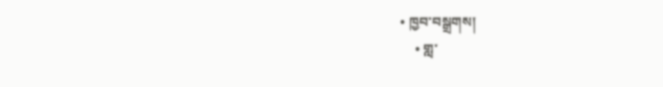• ཁྱབ་བསྒྲགས།
    • གླ་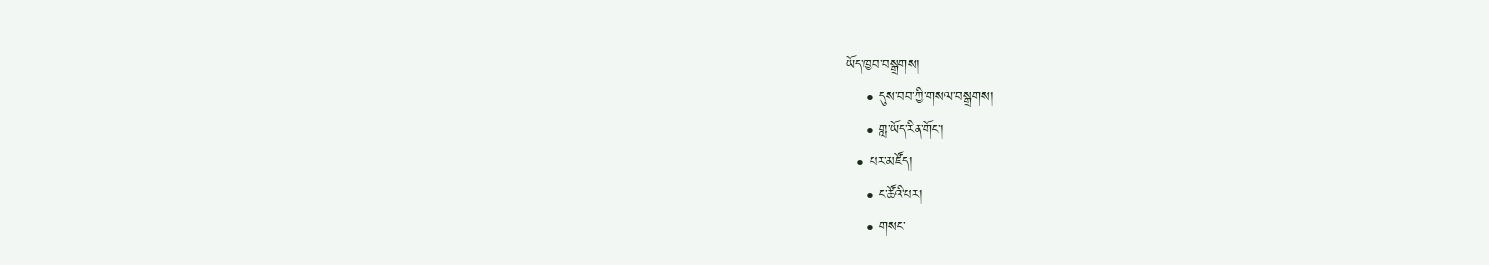ཡོད་ཁྱབ་བསྒྲགས།
    • དུས་བབ་ཀྱི་གསལ་བསྒྲགས།
    • གླ་ཡོད་རིན་གོང་།
  • པར་མཛོད།
    • ང་ཚོའི་པར།
    • གསང་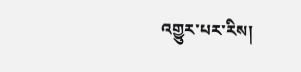འགྱུར་པར་རིས།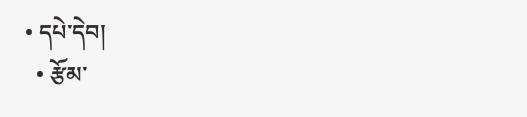• དཔེ་དེབ།
  • རྩོམ་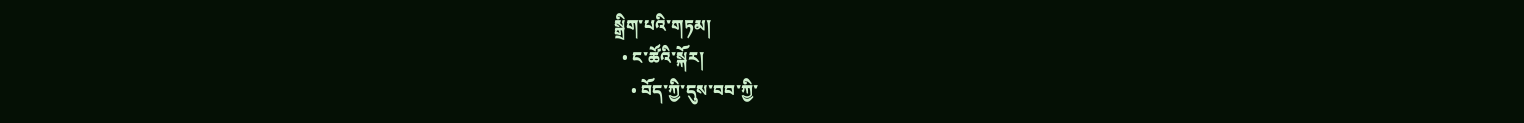སྒྲིག་པའི་གཏམ།
  • ང་ཚོའི་སྐོར།
    • བོད་ཀྱི་དུས་བབ་ཀྱི་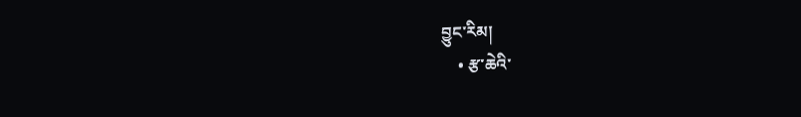བྱུང་རིམ།
    • རྩ་ཆེའི་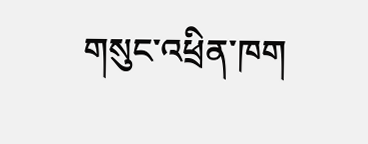གསུང་འཕྲིན་ཁག